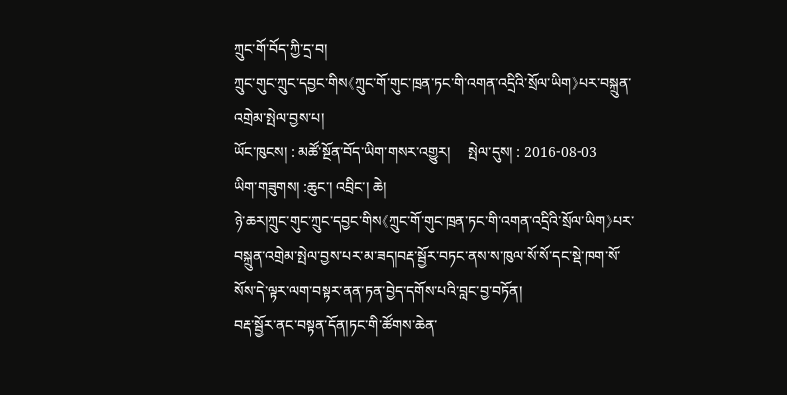ཀྲུང་གོ་བོད་ཀྱི་དྲ་བ།
ཀྲུང་གུང་ཀྲུང་དབྱང་གིས《ཀྲུང་གོ་གུང་ཁྲན་ཏང་གི་འགན་འདྲིའི་སྲོལ་ཡིག》པར་བསྐྲུན་འགྲེམ་སྤེལ་བྱས་པ།
ཡོང་ཁུངས། : མཚོ་སྔོན་བོད་ཡིག་གསར་འགྱུར།     སྤེལ་དུས། : 2016-08-03
ཡིག་གཟུགས། :ཆུང་། འབྲིང་། ཆེ།
ཉེ་ཆར།ཀྲུང་གུང་ཀྲུང་དབྱང་གིས《ཀྲུང་གོ་གུང་ཁྲན་ཏང་གི་འགན་འདྲིའི་སྲོལ་ཡིག》པར་བསྐྲུན་འགྲེམ་སྤེལ་བྱས་པར་མ་ཟད།བརྡ་སྦྱོར་བཏང་ནས་ས་ཁུལ་སོ་སོ་དང་སྡེ་ཁག་སོ་སོས་དེ་ལྟར་ལག་བསྟར་ནན་ཏན་བྱེད་དགོས་པའི་བླང་བྱ་བཏོན།
བརྡ་སྦྱོར་ནང་བསྟན་དོན།ཏང་གི་ཚོགས་ཆེན་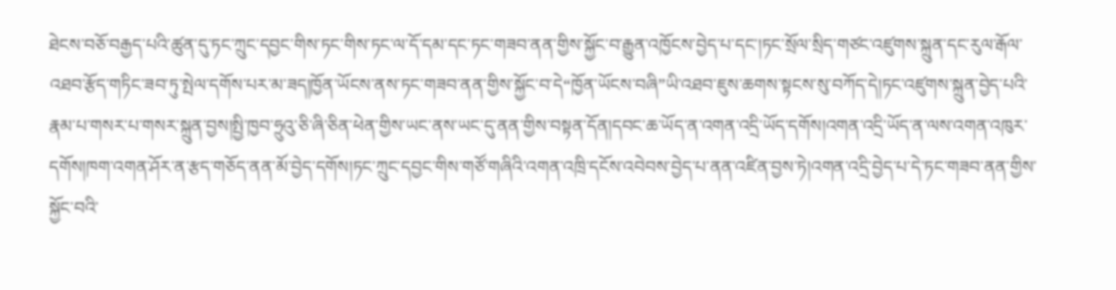ཐེངས་བཅོ་བརྒྱད་པའི་ཚུན་དུ་ཏང་ཀྲུང་དབྱང་གིས་ཏང་གིས་ཏང་ལ་དོ་དམ་དང་ཏང་གཟབ་ནན་གྱིས་སྐྱོང་བ་རྒྱུན་འཁྱོངས་བྱེད་པ་དང་།ཏང་སྲོལ་སྲིད་གཙང་འཛུགས་སྐྲུན་དང་རུལ་རྒོལ་འཐབ་རྩོད་གཏིང་ཟབ་ཏུ་སྤེལ་དགོས་པར་མ་ཟད།ཁྱོན་ཡོངས་ནས་ཏང་གཟབ་ནན་གྱིས་སྐྱོང་བ་དེ“ཁྱོན་ཡོངས་བཞི”ཡི་འཐབ་ཇུས་ཆགས་སྟངས་སུ་བཀོད་དེ།ཏང་འཛུགས་སྐྲུན་བྱེད་པའི་རྣམ་པ་གསར་པ་གསར་སྐྲུན་བྱས།སྤྱི་ཁྱབ་ཧྲུའུ་ཅི་ཞི་ཅིན་ཕེན་གྱིས་ཡང་ནས་ཡང་དུ་ནན་གྱིས་བསྟན་དོན།དབང་ཆ་ཡོད་ན་འགན་འདྲི་ཡོད་དགོས།འགན་འདྲི་ཡོད་ན་ལས་འགན་འཁུར་དགོས།ཁག་འགན་ཤོར་ན་རྩད་གཅོད་ནན་མོ་བྱེད་དགོས།ཏང་ཀྲུང་དབྱང་གིས་གཙོ་གཞིའི་འགན་འཁྲི་དངོས་འབེབས་བྱེད་པ་ནན་འཛིན་བྱས་ཏེ།འགན་འདྲི་བྱེད་པ་དེ་ཏང་གཟབ་ནན་གྱིས་སྐྱོང་བའི་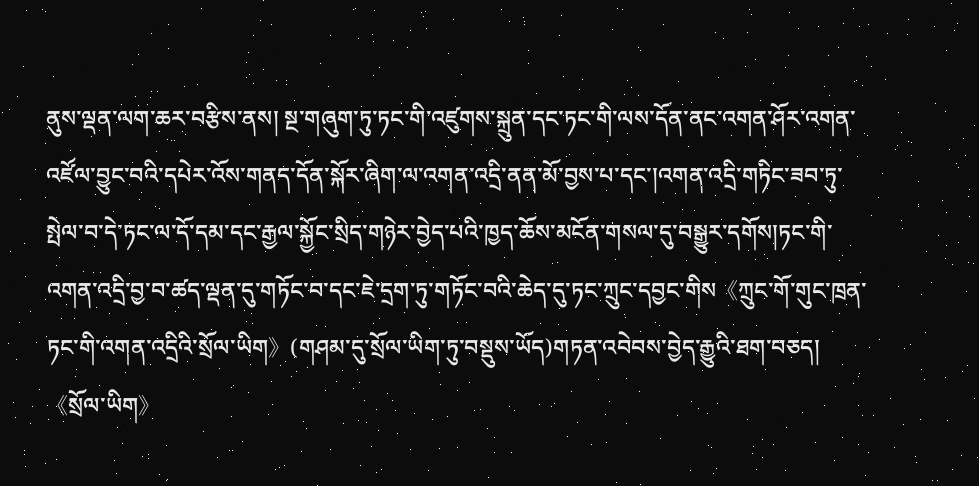ནུས་ལྡན་ལག་ཆར་བརྩིས་ནས། སྔ་གཞུག་ཏུ་ཏང་གི་འཛུགས་སྐྲུན་དང་ཏང་གི་ལས་དོན་ནང་འགན་ཤོར་འགན་འཛོལ་བྱུང་བའི་དཔེར་འོས་གནད་དོན་སྐོར་ཞིག་ལ་འགན་འདྲི་ནན་མོ་བྱས་པ་དང་།འགན་འདྲི་གཏིང་ཟབ་ཏུ་སྤེལ་བ་དེ་ཏང་ལ་དོ་དམ་དང་རྒྱལ་སྐྱོང་སྲིད་གཉེར་བྱེད་པའི་ཁྱད་ཆོས་མངོན་གསལ་དུ་བསྒྱུར་དགོས།ཏང་གི་འགན་འདྲི་བྱ་བ་ཚད་ལྡན་དུ་གཏོང་བ་དང་ཇེ་དྲག་ཏུ་གཏོང་བའི་ཆེད་དུ་ཏང་ཀྲུང་དབྱང་གིས《ཀྲུང་གོ་གུང་ཁྲན་ཏང་གི་འགན་འདྲིའི་སྲོལ་ཡིག》(གཤམ་དུ་སྲོལ་ཡིག་ཏུ་བསྡུས་ཡོད)གཏན་འབེབས་བྱེད་རྒྱུའི་ཐག་བཅད།
《སྲོལ་ཡིག》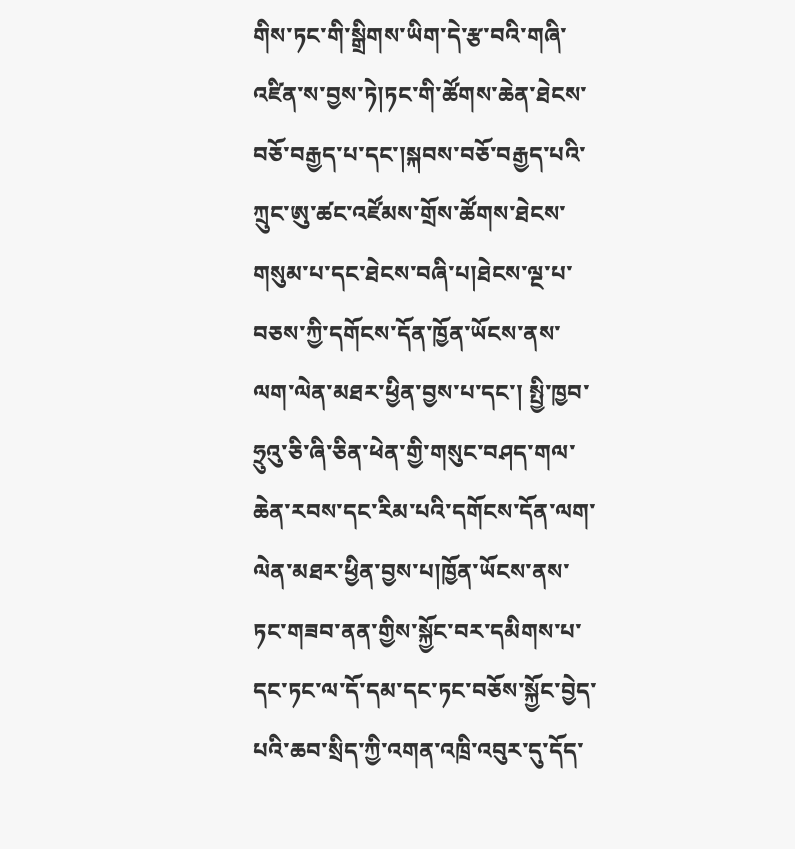གིས་ཏང་གི་སྒྲིགས་ཡིག་དེ་རྩ་བའི་གཞི་འཛིན་ས་བྱས་ཏེ།ཏང་གི་ཚོགས་ཆེན་ཐེངས་བཅོ་བརྒྱད་པ་དང་།སྐབས་བཅོ་བརྒྱད་པའི་ཀྲུང་ཨུ་ཚང་འཛོམས་གྲོས་ཚོགས་ཐེངས་གསུམ་པ་དང་ཐེངས་བཞི་པ།ཐེངས་ལྔ་པ་བཅས་ཀྱི་དགོངས་དོན་ཁྱོན་ཡོངས་ནས་ལག་ལེན་མཐར་ཕྱིན་བྱས་པ་དང་། སྤྱི་ཁྱབ་ཧྲུའུ་ཅི་ཞི་ཅིན་ཕེན་གྱི་གསུང་བཤད་གལ་ཆེན་རབས་དང་རིམ་པའི་དགོངས་དོན་ལག་ལེན་མཐར་ཕྱིན་བྱས་པ།ཁྱོན་ཡོངས་ནས་ཏང་གཟབ་ནན་གྱིས་སྐྱོང་བར་དམིགས་པ་དང་ཏང་ལ་དོ་དམ་དང་ཏང་བཅོས་སྐྱོང་བྱེད་པའི་ཆབ་སྲིད་ཀྱི་འགན་འཁྲི་འབུར་དུ་དོད་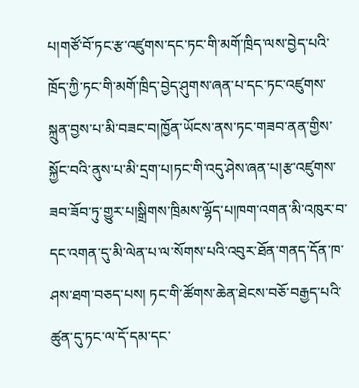པ།གཙོ་བོ་ཏང་རྩ་འཛུགས་དང་ཏང་གི་མགོ་ཁྲིད་ལས་བྱེད་པའི་ཁྲོད་ཀྱི་ཏང་གི་མགོ་ཁྲིད་བྱེད་ཤུགས་ཞན་པ་དང་ཏང་འཛུགས་སྐྲུན་བྱས་པ་མི་བཟང་བ།ཁྱོན་ཡོངས་ནས་ཏང་གཟབ་ནན་གྱིས་སྐྱོང་བའི་ནུས་པ་མི་དྲག་པ།ཏང་གི་འདུ་ཤེས་ཞན་པ།རྩ་འཛུགས་ཟབ་ཟོབ་ཏུ་གྱུར་པ།སྒྲིགས་ཁྲིམས་ལྷོད་པ།ཁག་འགན་མི་འཁུར་བ་དང་འགན་དུ་མི་ལེན་པ་ལ་སོགས་པའི་འབུར་ཐོན་གནད་དོན་ཁ་ཤས་ཐག་བཅད་པས། ཏང་གི་ཚོགས་ཆེན་ཐེངས་བཅོ་བརྒྱད་པའི་ཚུན་དུ་ཏང་ལ་དོ་དམ་དང་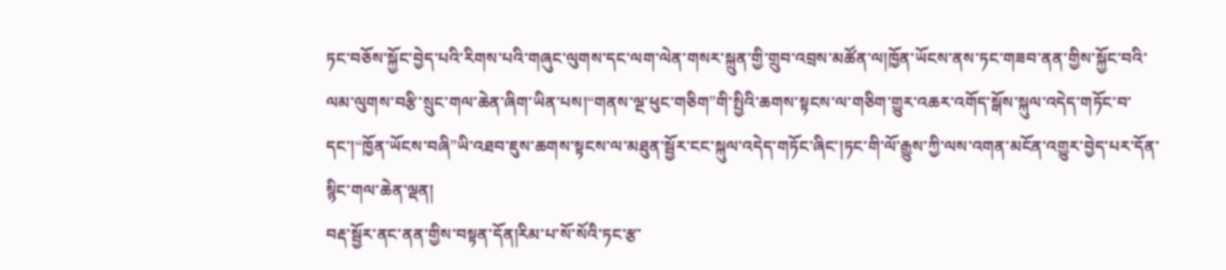ཏང་བཅོས་སྐྱོང་བྱེད་པའི་རིགས་པའི་གཞུང་ལུགས་དང་ལག་ལེན་གསར་སྐྲུན་གྱི་གྲུབ་འབྲས་མཚོན་ལ།ཁྱོན་ཡོངས་ནས་ཏང་གཟབ་ནན་གྱིས་སྐྱོང་བའི་ལམ་ལུགས་བརྩི་སྲུང་གལ་ཆེན་ཞིག་ཡིན་པས།“གནས་ལྔ་ཕུང་གཅིག”གི་སྤྱིའི་ཆགས་སྟངས་ལ་གཅིག་གྱུར་འཆར་འགོད་སྒོས་སྐུལ་འདེད་གཏོང་བ་དང་།“ཁྱོན་ཡོངས་བཞི”ཡི་འཐབ་ཇུས་ཆགས་སྟངས་ལ་མཐུན་སྦྱོར་ངང་སྐུལ་འདེད་གཏོང་ཞིང་།ཏང་གི་ལོ་རྒྱུས་ཀྱི་ལས་འགན་མངོན་འགྱུར་བྱེད་པར་དོན་སྙིང་གལ་ཆེན་ལྡན།
བརྡ་སྦྱོར་ནང་ནན་གྱིས་བསྟན་དོན།རིམ་པ་སོ་སོའི་ཏང་རྩ་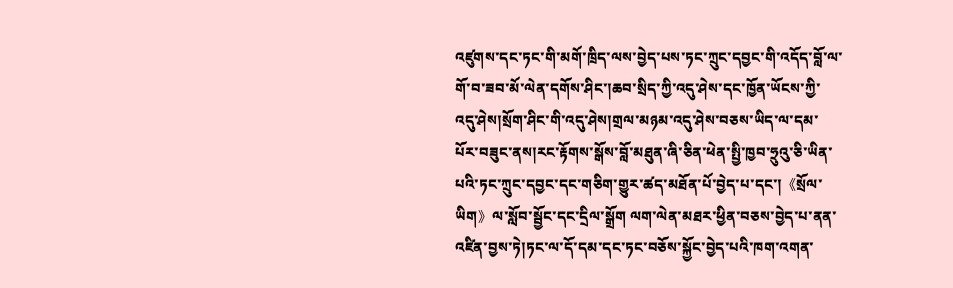འཛུགས་དང་ཏང་གི་མགོ་ཁྲིད་ལས་བྱེད་པས་ཏང་ཀྲུང་དབྱང་གི་འདོད་བློ་ལ་གོ་བ་ཟབ་མོ་ལེན་དགོས་ཤིང་།ཆབ་སྲིད་ཀྱི་འདུ་ཤེས་དང་ཁྱོན་ཡོངས་ཀྱི་འདུ་ཤེས།སྲོག་ཤིང་གི་འདུ་ཤེས།གྲལ་མཉམ་འདུ་ཤེས་བཅས་ཡིད་ལ་དམ་པོར་བཟུང་ནས།རང་རྟོགས་སྒོས་བློ་མཐུན་ཞི་ཅིན་ཕེན་སྤྱི་ཁྱབ་ཧྲུའུ་ཅི་ཡིན་པའི་ཏང་ཀྲུང་དབྱང་དང་གཅིག་གྱུར་ཚད་མཐོན་པོ་བྱེད་པ་དང་།《སྲོལ་ཡིག》ལ་སློབ་སྦྱོང་དང་དྲིལ་སྒྲོག ལག་ལེན་མཐར་ཕྱིན་བཅས་བྱེད་པ་ནན་འཛིན་བྱས་ཏེ།ཏང་ལ་དོ་དམ་དང་ཏང་བཅོས་སྐྱོང་བྱེད་པའི་ཁག་འགན་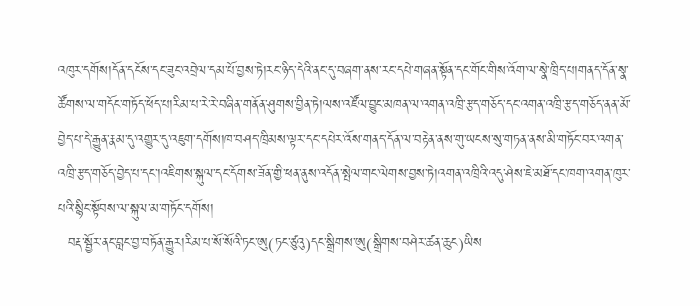འཁུར་དགོས།དོན་དངོས་དང་ཟུང་འབྲེལ་དམ་པོ་བྱས་ཏེ།རང་ཉིད་དེའི་ནང་དུ་བཞག་ནས་རང་དཔེ་གཞན་སྟོན་དང་གོང་གིས་འོག་ལ་སྣེ་ཁྲིད་པ།གནད་དོན་སྣ་ཚོགས་ལ་གདོང་གཏོད་ཕོད་པ།རིམ་པ་རེ་རེ་བཞིན་གནོན་ཤུགས་བྱིན་ཏེ།ལས་འཛོལ་བྱུང་མཁན་ལ་འགན་འཁྲི་རྩད་གཅོད་དང་འགན་འཁྲི་རྩད་གཅོད་ནན་མོ་བྱེད་པ་དེ་རྒྱུན་རྣམ་དུ་འགྱུར་དུ་འཇུག་དགོས།ཁ་བཤད་ཁྲིམས་ལྟར་དང་དཔེར་འོས་གནད་དོན་ལ་བརྟེན་ནས་གུ་ཡངས་སུ་གཏན་ནས་མི་གཏོང་བར་འགན་འཁྲི་རྩད་གཅོད་བྱེད་པ་དང་།འཇིགས་སྐུལ་དང་དོགས་ཟོན་གྱི་ཕན་ནུས་འདོན་སྤེལ་གང་ལེགས་བྱས་ཏེ།འགན་འཁྲིའི་འདུ་ཤེས་ཇེ་མཐོ་དང་ཁག་འགན་ཁུར་པའི་སྙིང་སྟོབས་ལ་སྐུལ་མ་གཏོང་དགོས།
  བརྡ་སྦྱོར་ནང་བླང་བྱ་བཏོན་རྒྱུར།རིམ་པ་སོ་སོའི་ཏང་ཨུ(ཏང་ཙུའུ)དང་སྒྲིགས་ཨུ(སྒྲིགས་བཤེར་ཚན་ཆུང)ཡིས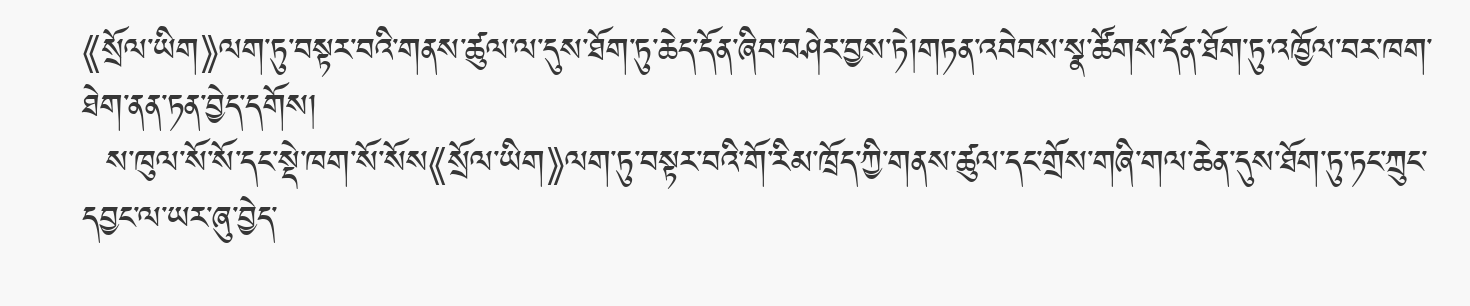《སྲོལ་ཡིག》ལག་ཏུ་བསྟར་བའི་གནས་ཚུལ་ལ་དུས་ཐོག་ཏུ་ཆེད་དོན་ཞིབ་བཤེར་བྱས་ཏེ།གཏན་འབེབས་སྣ་ཚོགས་དོན་ཐོག་ཏུ་འཁྱོལ་བར་ཁག་ཐེག་ནན་ཏན་བྱེད་དགོས།
  ས་ཁུལ་སོ་སོ་དང་སྡེ་ཁག་སོ་སོས《སྲོལ་ཡིག》ལག་ཏུ་བསྟར་བའི་གོ་རིམ་ཁྲོད་ཀྱི་གནས་ཚུལ་དང་གྲོས་གཞི་གལ་ཆེན་དུས་ཐོག་ཏུ་ཏང་ཀྲུང་དབྱང་ལ་ཡར་ཞུ་བྱེད་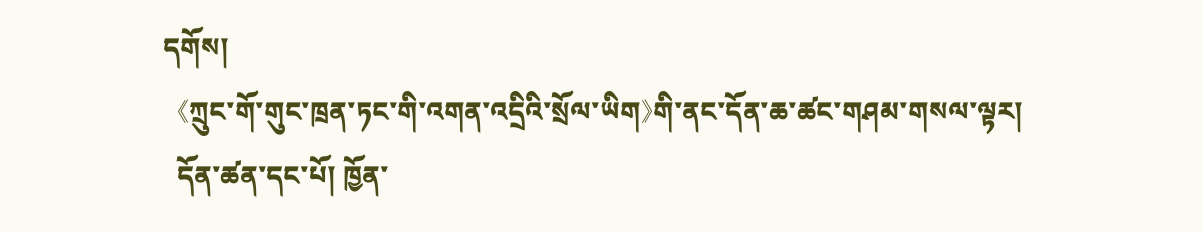དགོས།
  《ཀྲུང་གོ་གུང་ཁྲན་ཏང་གི་འགན་འདྲིའི་སྲོལ་ཡིག》གི་ནང་དོན་ཆ་ཚང་གཤམ་གསལ་ལྟར།
  དོན་ཚན་དང་པོ། ཁྱོན་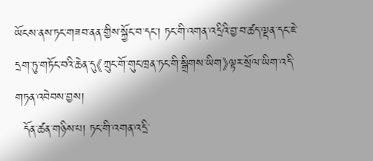ཡོངས་ནས་ཏང་གཟབ་ནན་གྱིས་སྐྱོང་བ་དང་། ཏང་གི་འགན་འདྲིའི་བྱ་བ་ཚད་ལྡན་དང་ཇེ་དྲག་ཏུ་གཏོང་བའི་ཆེན་དུ《ཀྲུང་གོ་གུང་ཁྲན་ཏང་གི་སྒྲིགས་ཡིག》ལྟར་སྲོལ་ཡིག་འདི་གཏན་འབེབས་བྱས།
  དོན་ཚན་གཉིས་པ། ཏང་གི་འགན་འདྲི་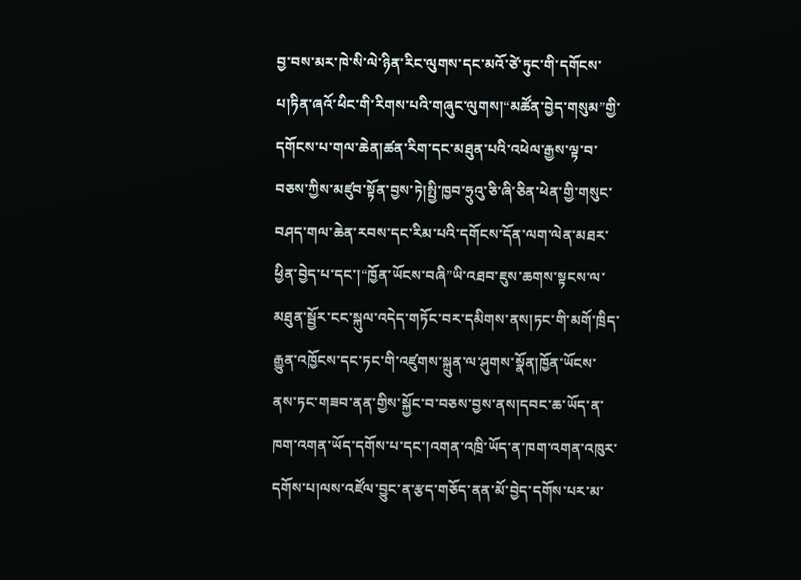བྱ་བས་མར་ཁེ་སི་ལེ་ཉིན་རིང་ལུགས་དང་མའོ་ཙེ་ཏུང་གི་དགོངས་པ།ཏིན་ཞའོ་ཕིང་གི་རིགས་པའི་གཞུང་ལུགས།“མཚོན་བྱེད་གསུམ”གྱི་དགོངས་པ་གལ་ཆེན།ཚན་རིག་དང་མཐུན་པའི་འཕེལ་རྒྱས་ལྟ་བ་བཅས་ཀྱིས་མཛུབ་སྟོན་བྱས་ཏེ།སྤྱི་ཁྱབ་ཧྲུའུ་ཅི་ཞི་ཅིན་ཕེན་གྱི་གསུང་བཤད་གལ་ཆེན་རབས་དང་རིམ་པའི་དགོངས་དོན་ལག་ལེན་མཐར་ཕྱིན་བྱེད་པ་དང་།“ཁྱོན་ཡོངས་བཞི”ཡི་འཐབ་ཇུས་ཆགས་སྟངས་ལ་མཐུན་སྦྱོར་ངང་སྐུལ་འདེད་གཏོང་བར་དམིགས་ནས།ཏང་གི་མགོ་ཁྲིད་རྒྱུན་འཁྱོངས་དང་ཏང་གི་འཛུགས་སྐྲུན་ལ་ཤུགས་སྣོན།ཁྱོན་ཡོངས་ནས་ཏང་གཟབ་ནན་གྱིས་སྐྱོང་བ་བཅས་བྱས་ནས།དབང་ཆ་ཡོད་ན་ཁག་འགན་ཡོད་དགོས་པ་དང་།འགན་འཁྲི་ཡོད་ན་ཁག་འགན་འཁུར་དགོས་པ།ལས་འཛོལ་བྱུང་ན་རྩད་གཅོད་ནན་མོ་བྱེད་དགོས་པར་མ་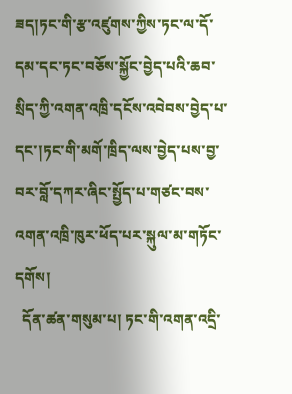ཟད།ཏང་གི་རྩ་འཛུགས་ཀྱིས་ཏང་ལ་དོ་དམ་དང་ཏང་བཅོས་སྐྱོང་བྱེད་པའི་ཆབ་སྲིད་ཀྱི་འགན་འཁྲི་དངོས་འབེབས་བྱེད་པ་དང་།ཏང་གི་མགོ་ཁྲིད་ལས་བྱེད་པས་བྱ་བར་བློ་དཀར་ཞིང་སྤྱོད་པ་གཙང་བས་འགན་འཁྲི་ཁུར་ཕོད་པར་སྐུལ་མ་གཏོང་དགོས།
  དོན་ཚན་གསུམ་པ། ཏང་གི་འགན་འདྲི་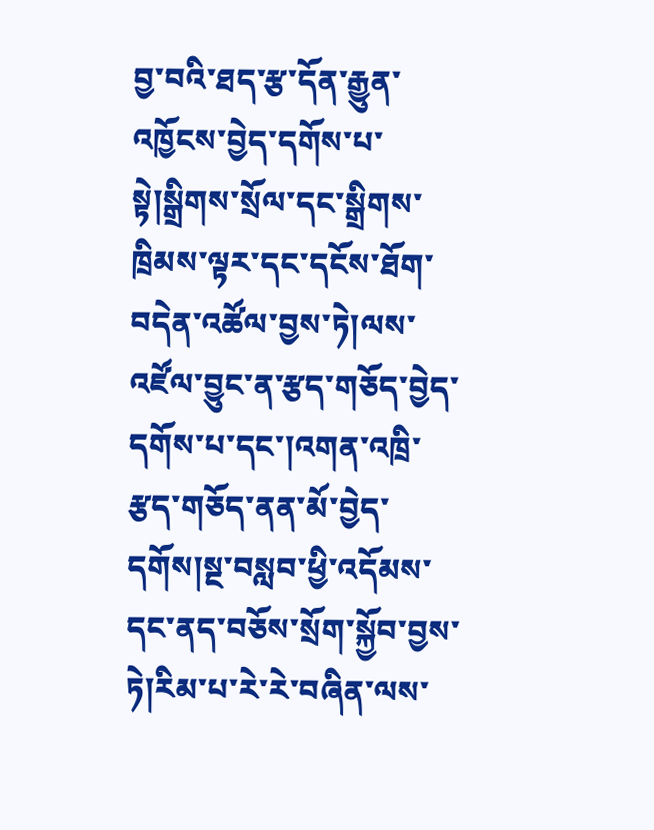བྱ་བའི་ཐད་རྩ་དོན་རྒྱུན་འཁྱོངས་བྱེད་དགོས་པ་སྟེ།སྒྲིགས་སྲོལ་དང་སྒྲིགས་ཁྲིམས་ལྟར་དང་དངོས་ཐོག་བདེན་འཚོལ་བྱས་ཏེ།ལས་འཛོལ་བྱུང་ན་རྩད་གཅོད་བྱེད་དགོས་པ་དང་།འགན་འཁྲི་རྩད་གཅོད་ནན་མོ་བྱེད་དགོས།སྔ་བསླབ་ཕྱི་འདོམས་དང་ནད་བཅོས་སྲོག་སྐྱོབ་བྱས་ཏེ།རིམ་པ་རེ་རེ་བཞིན་ལས་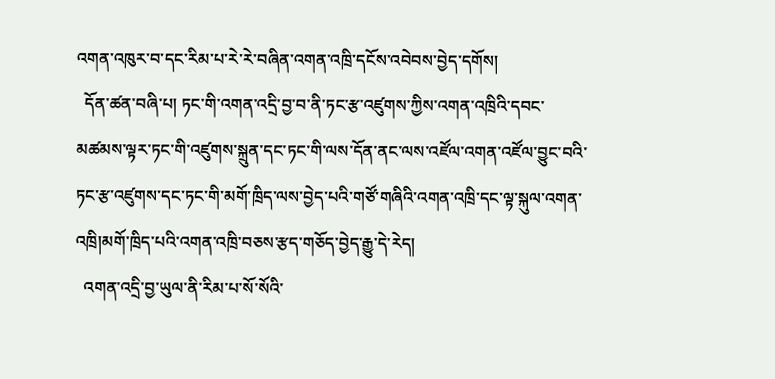འགན་འཁུར་བ་དང་རིམ་པ་རེ་རེ་བཞིན་འགན་འཁྲི་དངོས་འབེབས་བྱེད་དགོས།
  དོན་ཚན་བཞི་པ། ཏང་གི་འགན་འདྲི་བྱ་བ་ནི་ཏང་རྩ་འཛུགས་ཀྱིས་འགན་འཁྲིའི་དབང་མཚམས་ལྟར་ཏང་གི་འཛུགས་སྐྲུན་དང་ཏང་གི་ལས་དོན་ནང་ལས་འཛོལ་འགན་འཛོལ་བྱུང་བའི་ཏང་རྩ་འཛུགས་དང་ཏང་གི་མགོ་ཁྲིད་ལས་བྱེད་པའི་གཙོ་གཞིའི་འགན་འཁྲི་དང་ལྟ་སྐུལ་འགན་འཁྲི།མགོ་ཁྲིད་པའི་འགན་འཁྲི་བཅས་རྩད་གཅོད་བྱེད་རྒྱུ་དེ་རེད།
  འགན་འདྲི་བྱ་ཡུལ་ནི་རིམ་པ་སོ་སོའི་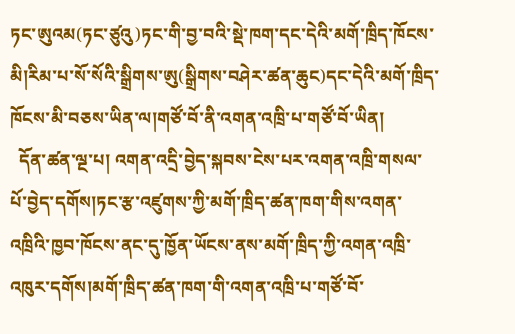ཏང་ཨུའམ(ཏང་ཙུའུ)ཏང་གི་བྱ་བའི་སྡེ་ཁག་དང་དེའི་མགོ་ཁྲིད་ཁོངས་མི།རིམ་པ་སོ་སོའི་སྒྲིགས་ཨུ(སྒྲིགས་བཤེར་ཚན་ཆུང)དང་དེའི་མགོ་ཁྲིད་ཁོངས་མི་བཅས་ཡིན་ལ།གཙོ་བོ་ནི་འགན་འཁྲི་པ་གཙོ་བོ་ཡིན།
  དོན་ཚན་ལྔ་པ། འགན་འདྲི་བྱེད་སྐབས་ངེས་པར་འགན་འཁྲི་གསལ་པོ་བྱེད་དགོས།ཏང་རྩ་འཛུགས་ཀྱི་མགོ་ཁྲིད་ཚན་ཁག་གིས་འགན་འཁྲིའི་ཁྱབ་ཁོངས་ནང་དུ་ཁྱོན་ཡོངས་ནས་མགོ་ཁྲིད་ཀྱི་འགན་འཁྲི་འཁུར་དགོས།མགོ་ཁྲིད་ཚན་ཁག་གི་འགན་འཁྲི་པ་གཙོ་བོ་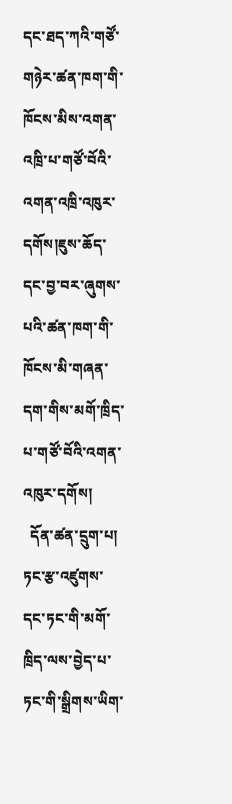དང་ཐད་ཀའི་གཙོ་གཉེར་ཚན་ཁག་གི་ཁོངས་མིས་འགན་འཁྲི་པ་གཙོ་བོའི་འགན་འཁྲི་འཁུར་དགོས།ཇུས་ཆོད་དང་བྱ་བར་ཞུགས་པའི་ཚན་ཁག་གི་ཁོངས་མི་གཞན་དག་གིས་མགོ་ཁྲིད་པ་གཙོ་བོའི་འགན་འཁུར་དགོས།
  དོན་ཚན་དྲུག་པ། ཏང་རྩ་འཛུགས་དང་ཏང་གི་མགོ་ཁྲིད་ལས་བྱེད་པ་ཏང་གི་སྒྲིགས་ཡིག་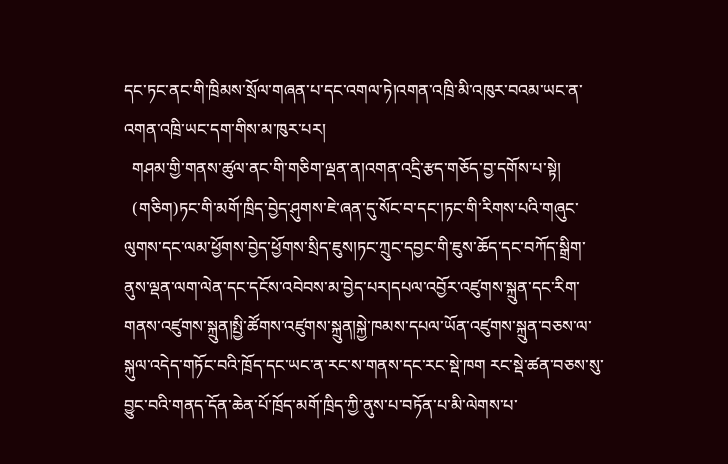དང་ཏང་ནང་གི་ཁྲིམས་སྲོལ་གཞན་པ་དང་འགལ་ཏེ།འགན་འཁྲི་མི་འཁུར་བའམ་ཡང་ན་འགན་འཁྲི་ཡང་དག་གིས་མ་ཁུར་པར།
  གཤམ་གྱི་གནས་ཚུལ་ནང་གི་གཅིག་ལྡན་ན།འགན་འདྲི་རྩད་གཅོད་བྱ་དགོས་པ་སྟེ།
  (གཅིག)ཏང་གི་མགོ་ཁྲིད་བྱེད་ཤུགས་ཇེ་ཞན་དུ་སོང་བ་དང་།ཏང་གི་རིགས་པའི་གཞུང་ལུགས་དང་ལམ་ཕྱོགས་བྱེད་ཕྱོགས་སྲིད་ཇུས།ཏང་ཀྲུང་དབྱང་གི་ཇུས་ཆོད་དང་བཀོད་སྒྲིག་ནུས་ལྡན་ལག་ལེན་དང་དངོས་འབེབས་མ་བྱེད་པར།དཔལ་འབྱོར་འཛུགས་སྐྲུན་དང་རིག་གནས་འཛུགས་སྐྲུན།སྤྱི་ཚོགས་འཛུགས་སྐྲུན།སྐྱེ་ཁམས་དཔལ་ཡོན་འཛུགས་སྐྲུན་བཅས་ལ་སྐུལ་འདེད་གཏོང་བའི་ཁྲོད་དང་ཡང་ན་རང་ས་གནས་དང་རང་སྡེ་ཁག རང་སྡེ་ཚན་བཅས་སུ་བྱུང་བའི་གནད་དོན་ཆེན་པོ་ཁྲོད་མགོ་ཁྲིད་ཀྱི་ནུས་པ་བཏོན་པ་མི་ལེགས་པ་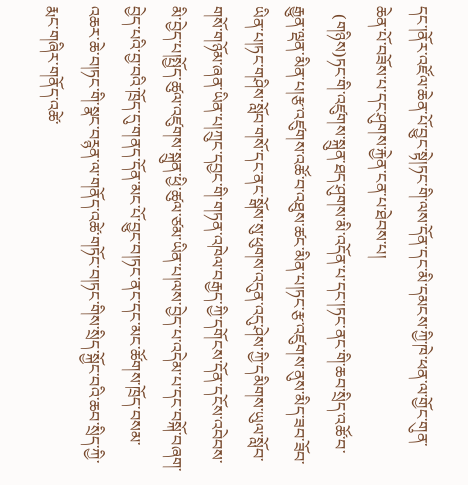དང་།ནོར་འཛོལ་ཆེན་པོ་བྱུང་སྟེ།ཏང་གི་ལས་དོན་དང་མི་དམངས་ཀྱི་ཁེ་ཕན་ལ་གྱོང་གུན་ཆེན་པོ་བཟོས་པ་དང་ཤུགས་རྐྱེན་ངན་པ་ཐེབས་པ།
  (གཉིས)ཏང་གི་འཛུགས་སྐྲུན་ཐད་ཤུགས་མི་འདོན་པ་དང་།ཏང་ནང་གི་ཆབ་སྲིད་འཚོ་བ་རྒྱུན་ལྡན་མིན་པ།རྩ་འཛུགས་འཚོ་བ་འཐུས་ཚང་མིན་པ།ཏང་རྩ་འཛུགས་ནུས་མིད་ཟབ་ཟོབ་ཡིན་པ།ཏང་གཤིས་སློབ་གསོ་དང་ནང་སྒོས་སུ་ཕུགས་འདུན་འདུ་ཤེས་ཀྱི་དམིགས་ཡུལ་སློབ་གསོ་གཉོམ་ཞན་ཡིན་པ།ཀྲུང་དབྱང་གི་གཏན་འཁེལ་བརྒྱད་ཀྱི་དགོངས་དོན་དངོས་འབེབས་མི་བྱེད་པ།སྤྱོད་ཚུལ་འཛུགས་སྐྲུན་ཕྱི་ཚུལ་ཙམ་ཡིན་པ།ལས་བྱེད་པ་འདེམ་པ་དང་བསྐོ་བཞག་བྱེད་པའི་བྱ་བའི་ཁྲོད་དུ་གནད་དོན་མང་པོ་བྱུང་བ།ཏང་ནང་དང་མང་ཚོགས་ཁྲོད་བསམ་འཆར་ཆེ་བ།ཏང་གི་སྣང་བཪྙན་ལ་གནོད་འཚེ་གཏོང་བ།ཏང་གིས་སྲིད་སྐྱོང་བའི་ཆབ་སྲིད་ཀྱི་རྨང་གཞིར་གནོད་འཚེ་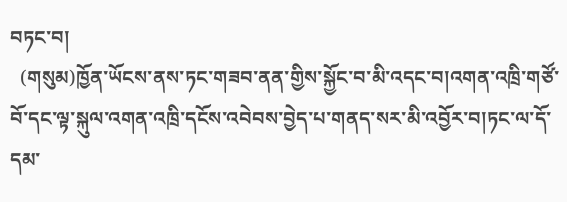བཏང་བ།
  (གསུམ)ཁྱོན་ཡོངས་ནས་ཏང་གཟབ་ནན་གྱིས་སྐྱོང་བ་མི་འདང་བ།འགན་འཁྲི་གཙོ་བོ་དང་ལྟ་སྐུལ་འགན་འཁྲི་དངོས་འབེབས་བྱེད་པ་གནད་སར་མི་འབྱོར་བ།ཏང་ལ་དོ་དམ་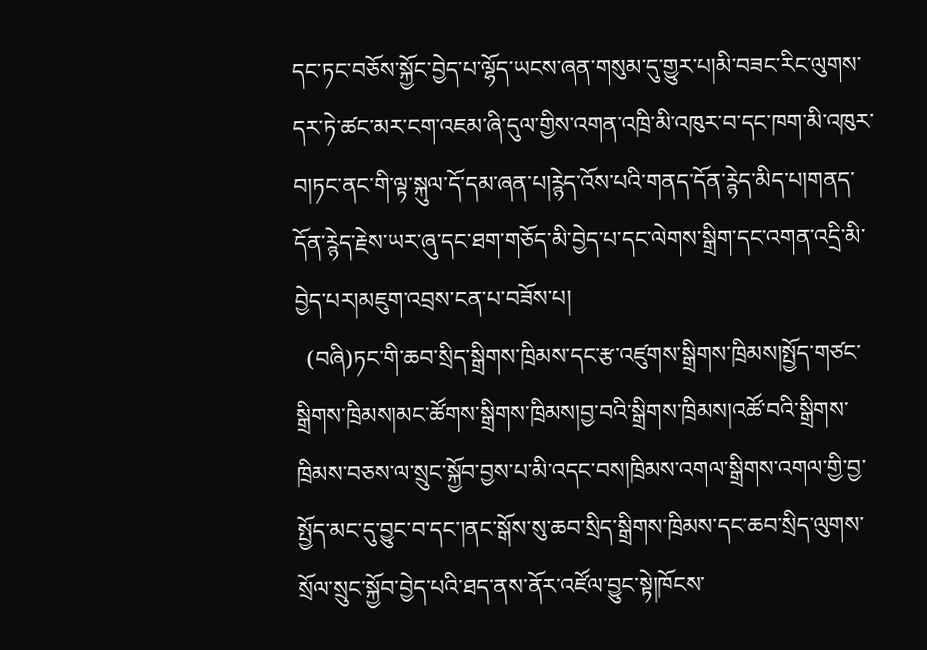དང་ཏང་བཅོས་སྐྱོང་བྱེད་པ་ལྷོད་ཡངས་ཞན་གསུམ་དུ་གྱུར་པ།མི་བཟང་རིང་ལུགས་དར་ཏེ་ཚང་མར་ངག་འཇམ་ཞི་དུལ་གྱིས་འགན་འཁྲི་མི་འཁུར་བ་དང་ཁག་མི་འཁུར་བ།ཏང་ནང་གི་ལྟ་སྐུལ་དོ་དམ་ཞན་པ།ཪྙེད་འོས་པའི་གནད་དོན་ཪྙེད་མིད་པ།གནད་དོན་ཪྙེད་རྗེས་ཡར་ཞུ་དང་ཐག་གཅོད་མི་བྱེད་པ་དང་ལེགས་སྒྲིག་དང་འགན་འདྲི་མི་བྱེད་པར།མཇུག་འབྲས་ངན་པ་བཟོས་པ།
  (བཞི)ཏང་གི་ཆབ་སྲིད་སྒྲིགས་ཁྲིམས་དང་རྩ་འཛུགས་སྒྲིགས་ཁྲིམས།སྤྱོད་གཙང་སྒྲིགས་ཁྲིམས།མང་ཚོགས་སྒྲིགས་ཁྲིམས།བྱ་བའི་སྒྲིགས་ཁྲིམས།འཚོ་བའི་སྒྲིགས་ཁྲིམས་བཅས་ལ་སྲུང་སྐྱོབ་བྱས་པ་མི་འདང་བས།ཁྲིམས་འགལ་སྒྲིགས་འགལ་གྱི་བྱ་སྤྱོད་མང་དུ་བྱུང་བ་དང་།ནང་སྒོས་སུ་ཆབ་སྲིད་སྒྲིགས་ཁྲིམས་དང་ཆབ་སྲིད་ལུགས་སྲོལ་སྲུང་སྐྱོབ་བྱེད་པའི་ཐད་ནས་ནོར་འཛོལ་བྱུང་སྟེ།ཁོངས་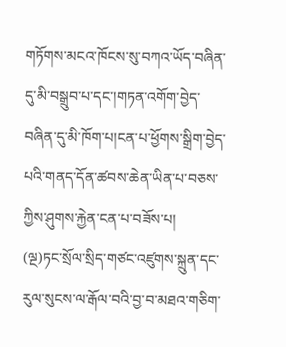གཏོགས་མངའ་ཁོངས་སུ་བཀའ་ཡོད་བཞིན་དུ་མི་བསྒྲུབ་པ་དང་།གཏན་འགོག་བྱེད་བཞིན་དུ་མི་ཁོག་པ།ངན་པ་ཕྱོགས་སྒྲིག་བྱེད་པའི་གནད་དོན་ཚབས་ཆེན་ཡིན་པ་བཅས་ཀྱིས་ཤུགས་རྐྱེན་ངན་པ་བཟོས་པ།
(ལྔ)ཏང་སྲོལ་སྲིད་གཙང་འཛུགས་སྐྲུན་དང་རུལ་སུངས་ལ་རྒོལ་བའི་བྱ་བ་མཐའ་གཅིག་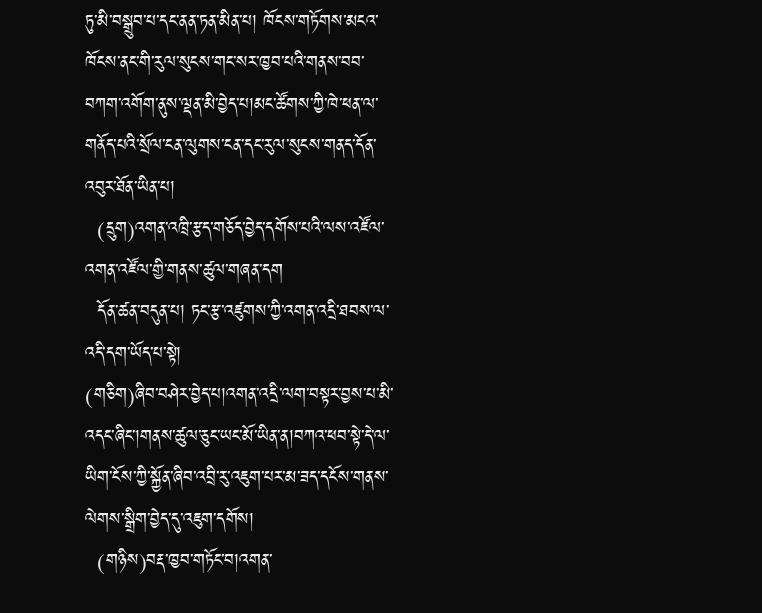ཏུ་མི་བསྒྲུབ་པ་དང་ནན་ཏན་མིན་པ། ཁོངས་གཏོགས་མངའ་ཁོངས་ནང་གི་རུལ་སུངས་གང་སར་ཁྱབ་པའི་གནས་བབ་བཀག་འགོག་ནུས་ལྡན་མི་བྱེད་པ།མང་ཚོགས་ཀྱི་ཁེ་ཕན་ལ་གནོད་པའི་སྲོལ་ངན་ལུགས་ངན་དང་རུལ་སུངས་གནད་དོན་འབུར་ཐོན་ཡིན་པ།
  (དྲུག)འགན་འཁྲི་རྩད་གཅོད་བྱེད་དགོས་པའི་ལས་འཛོལ་འགན་འཛོལ་གྱི་གནས་ཚུལ་གཞན་དག
  དོན་ཚན་བདུན་པ། ཏང་རྩ་འཛུགས་ཀྱི་འགན་འདྲི་ཐབས་ལ་འདི་དག་ཡོད་པ་སྟེ།
(གཅིག)ཞིབ་བཤེར་བྱེད་པ།འགན་འདྲི་ལག་བསྟར་བྱས་པ་མི་འདང་ཞིང་།གནས་ཚུལ་ཅུང་ཡང་མོ་ཡིན་ན།བཀའ་ཕབ་སྟེ་དེ་ལ་ཡིག་ངོས་ཀྱི་སྐྱོན་ཞིབ་འབྲི་རུ་འཇུག་པར་མ་ཟད་དངོས་གནས་ལེགས་སྒྲིག་བྱེད་དུ་འཇུག་དགོས།
  (གཉིས)བརྡ་ཁྱབ་གཏོང་བ།འགན་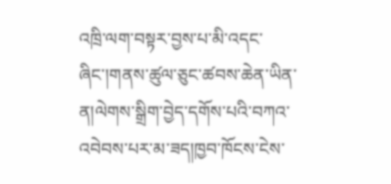འཁྲི་ལག་བསྟར་བྱས་པ་མི་འདང་ཞིང་།གནས་ཚུལ་ཅུང་ཚབས་ཆེན་ཡིན་ན།ལེགས་སྒྲིག་བྱེད་དགོས་པའི་བཀའ་འབེབས་པར་མ་ཟད།ཁྱབ་ཁོངས་ངེས་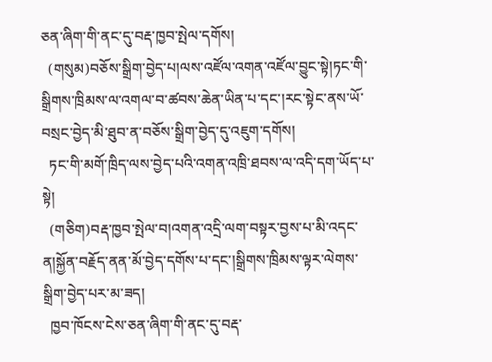ཅན་ཞིག་གི་ནང་དུ་བརྡ་ཁྱབ་སྤེལ་དགོས།
  (གསུམ)བཅོས་སྒྲིག་བྱེད་པ།ལས་འཛོལ་འགན་འཛོལ་བྱུང་སྟེ།ཏང་གི་སྒྲིགས་ཁྲིམས་ལ་འགལ་བ་ཚབས་ཆེན་ཡིན་པ་དང་།རང་སྟེང་ནས་ཡོ་བསྲང་བྱེད་མི་ཐུབ་ན་བཅོས་སྒྲིག་བྱེད་དུ་འཇུག་དགོས།
  ཏང་གི་མགོ་ཁྲིད་ལས་བྱེད་པའི་འགན་འཁྲི་ཐབས་ལ་འདི་དག་ཡོད་པ་སྟེ།
  (གཅིག)བརྡ་ཁྱབ་སྤེལ་བ།འགན་འདྲི་ལག་བསྟར་བྱས་པ་མི་འདང་ན།སྐྱོན་བརྗོད་ནན་མོ་བྱེད་དགོས་པ་དང་།སྒྲིགས་ཁྲིམས་ལྟར་ལེགས་སྒྲིག་བྱེད་པར་མ་ཟད།
  ཁྱབ་ཁོངས་ངེས་ཅན་ཞིག་གི་ནང་དུ་བརྡ་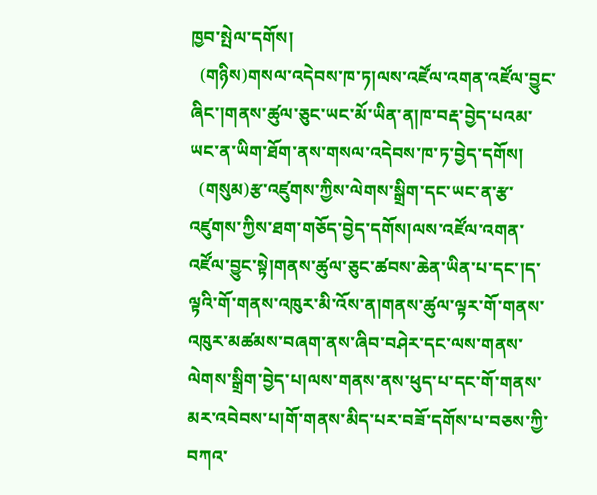ཁྱབ་སྤེལ་དགོས།
  (གཉིས)གསལ་འདེབས་ཁ་ཏ།ལས་འཛོལ་འགན་འཛོལ་བྱུང་ཞིང་།གནས་ཚུལ་ཅུང་ཡང་མོ་ཡིན་ན།ཁ་བརྡ་བྱེད་པའམ་ཡང་ན་ཡིག་ཐོག་ནས་གསལ་འདེབས་ཁ་ཏ་བྱེད་དགོས།
  (གསུམ)རྩ་འཛུགས་ཀྱིས་ལེགས་སྒྲིག་དང་ཡང་ན་རྩ་འཛུགས་ཀྱིས་ཐག་གཅོད་བྱེད་དགོས།ལས་འཛོལ་འགན་འཛོལ་བྱུང་སྟེ།གནས་ཚུལ་ཅུང་ཚབས་ཆེན་ཡིན་པ་དང་།ད་ལྟའི་གོ་གནས་འཁུར་མི་འོས་ན།གནས་ཚུལ་ལྟར་གོ་གནས་འཁུར་མཚམས་བཞག་ནས་ཞིབ་བཤེར་དང་ལས་གནས་ལེགས་སྒྲིག་བྱེད་པ།ལས་གནས་ནས་ཕུད་པ་དང་གོ་གནས་མར་འབེབས་པ།གོ་གནས་མིད་པར་བཟོ་དགོས་པ་བཅས་ཀྱི་བཀའ་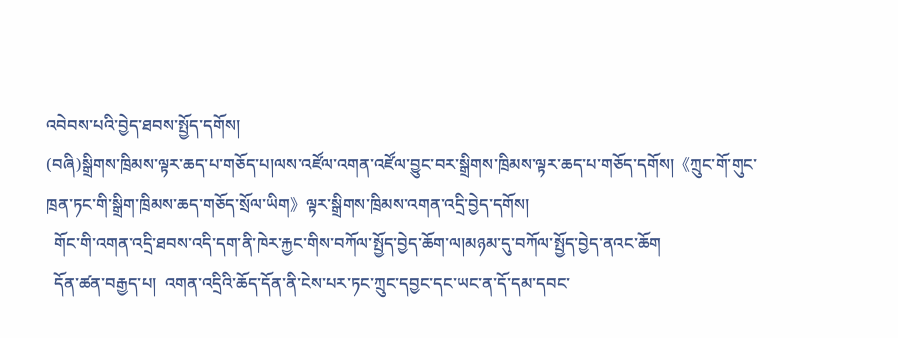འབེབས་པའི་བྱེད་ཐབས་སྤྱོད་དགོས།
(བཞི)སྒྲིགས་ཁྲིམས་ལྟར་ཆད་པ་གཅོད་པ།ལས་འཛོལ་འགན་འཛོལ་བྱུང་བར་སྒྲིགས་ཁྲིམས་ལྟར་ཆད་པ་གཅོད་དགོས།《ཀྲུང་གོ་གུང་ཁྲན་ཏང་གི་སྒྲིག་ཁྲིམས་ཆད་གཅོད་སྲོལ་ཡིག》ལྟར་སྒྲིགས་ཁྲིམས་འགན་འདྲི་བྱེད་དགོས།
  གོང་གི་འགན་འདྲི་ཐབས་འདི་དག་ནི་ཁེར་རྐྱང་གིས་བཀོལ་སྤྱོད་བྱེད་ཆོག་ལ།མཉམ་དུ་བཀོལ་སྤྱོད་བྱེད་ནའང་ཆོག
  དོན་ཚན་བརྒྱད་པ།  འགན་འདྲིའི་ཆོད་དོན་ནི་ངེས་པར་ཏང་ཀྲུང་དབྱང་དང་ཡང་ན་དོ་དམ་དབང་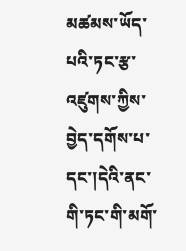མཚམས་ཡོད་པའི་ཏང་རྩ་འཛུགས་ཀྱིས་བྱེད་དགོས་པ་དང་།དེའི་ནང་གི་ཏང་གི་མགོ་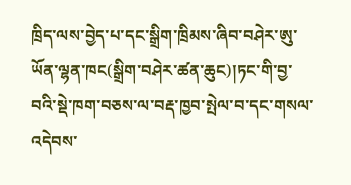ཁྲིད་ལས་བྱེད་པ་དང་སྒྲིག་ཁྲིམས་ཞིབ་བཤེར་ཨུ་ཡོན་ལྷན་ཁང(སྒྲིག་བཤེར་ཚན་ཆུང)།ཏང་གི་བྱ་བའི་སྡེ་ཁག་བཅས་ལ་བརྡ་ཁྱབ་སྤེལ་བ་དང་གསལ་འདེབས་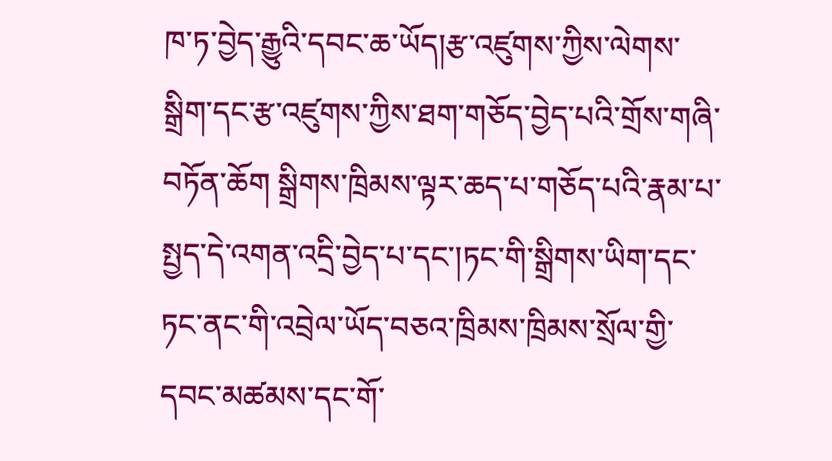ཁ་ཏ་བྱེད་རྒྱུའི་དབང་ཆ་ཡོད།རྩ་འཛུགས་ཀྱིས་ལེགས་སྒྲིག་དང་རྩ་འཛུགས་ཀྱིས་ཐག་གཅོད་བྱེད་པའི་གྲོས་གཞི་བཏོན་ཆོག སྒྲིགས་ཁྲིམས་ལྟར་ཆད་པ་གཅོད་པའི་རྣམ་པ་སྤྱད་དེ་འགན་འདྲི་བྱེད་པ་དང་།ཏང་གི་སྒྲིགས་ཡིག་དང་ཏང་ནང་གི་འབྲེལ་ཡོད་བཅའ་ཁྲིམས་ཁྲིམས་སྲོལ་གྱི་དབང་མཚམས་དང་གོ་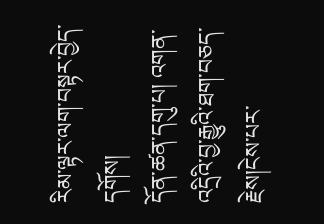རིམ་ལྟར་ལག་བསྟར་བྱེད་དགོས།
དོན་ཚན་དགུ་པ། འགན་འདྲིའི་བྱ་རྒྱུའི་ཐག་བཅད་རྗེས།ངེས་པར་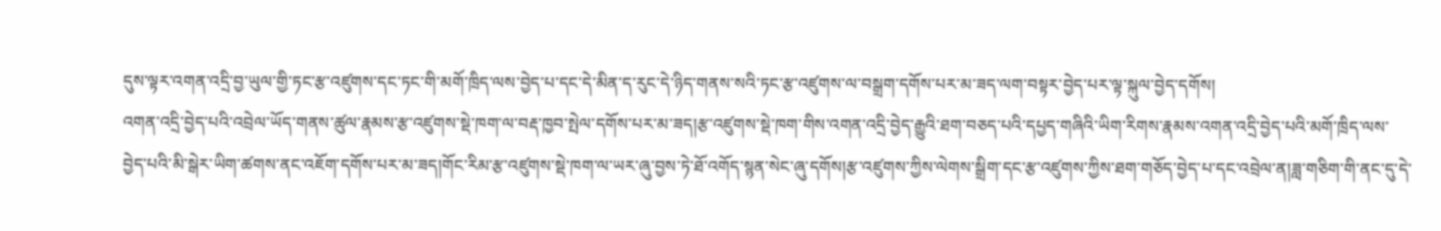དུས་ལྟར་འགན་འདྲི་བྱ་ཡུལ་གྱི་ཏང་རྩ་འཛུགས་དང་ཏང་གི་མགོ་ཁྲིད་ལས་བྱེད་པ་དང་དེ་མིན་ད་རུང་དེ་ཉིད་གནས་སའི་ཏང་རྩ་འཛུགས་ལ་བསྒྲག་དགོས་པར་མ་ཟད་ལག་བསྟར་བྱེད་པར་ལྟ་སྐུལ་བྱེད་དགོས།
འགན་འདྲི་བྱེད་པའི་འབྲེལ་ཡོད་གནས་ཚུལ་རྣམས་རྩ་འཛུགས་སྡེ་ཁག་ལ་བརྡ་ཁྱབ་སྤེལ་དགོས་པར་མ་ཟད།རྩ་འཛུགས་སྡེ་ཁག་གིས་འགན་འདྲི་བྱེད་རྒྱུའི་ཐག་བཅད་པའི་དཔྱད་གཞིའི་ཡིག་རིགས་རྣམས་འགན་འདྲི་བྱེད་པའི་མགོ་ཁྲིད་ལས་བྱེད་པའི་མི་སྒེར་ཡིག་ཚགས་ནང་འཇོག་དགོས་པར་མ་ཟད།གོང་རིམ་རྩ་འཛུགས་སྡེ་ཁག་ལ་ཡར་ཞུ་བྱས་ཏེ་ཐོ་འགོད་སྙན་སེང་ཞུ་དགོས།རྩ་འཛུགས་ཀྱིས་ལེགས་སྒྲིག་དང་རྩ་འཛུགས་ཀྱིས་ཐག་གཅོད་བྱེད་པ་དང་འབྲེལ་ན།ཟླ་གཅིག་གི་ནང་དུ་དེ་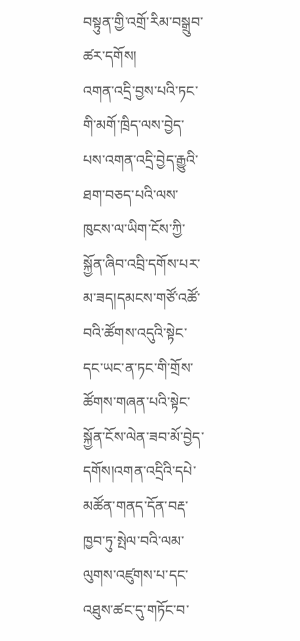བསྟུན་གྱི་འགྲོ་རིམ་བསྒྲུབ་ཚར་དགོས།
འགན་འདྲི་བྱས་པའི་ཏང་གི་མགོ་ཁྲིད་ལས་བྱེད་པས་འགན་འདྲི་བྱེད་རྒྱུའི་ཐག་བཅད་པའི་ལས་ཁུངས་ལ་ཡིག་ངོས་ཀྱི་སྐྱོན་ཞིབ་འབྲི་དགོས་པར་མ་ཟད།དམངས་གཙོ་འཚོ་བའི་ཚོགས་འདུའི་སྟེང་དང་ཡང་ན་ཏང་གི་གྲོས་ཚོགས་གཞན་པའི་སྟེང་སྐྱོན་ངོས་ལེན་ཟབ་མོ་བྱེད་དགོས།འགན་འདྲིའི་དཔེ་མཚོན་གནད་དོན་བརྡ་ཁྱབ་ཏུ་སྤེལ་བའི་ལམ་ལུགས་འཛུགས་པ་དང་འཐུས་ཚང་དུ་གཏོང་བ་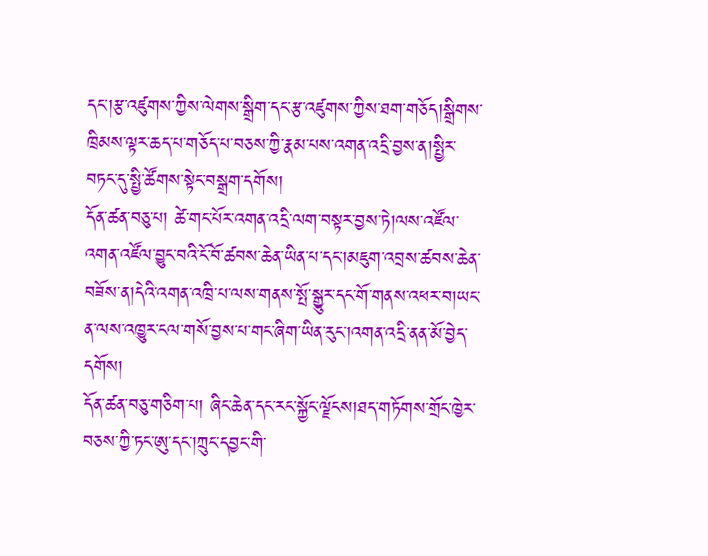དང་།རྩ་འཛུགས་ཀྱིས་ལེགས་སྒྲིག་དང་རྩ་འཛུགས་ཀྱིས་ཐག་གཅོད།སྒྲིགས་ཁྲིམས་ལྟར་ཆད་པ་གཅོད་པ་བཅས་ཀྱི་རྣམ་པས་འགན་འདྲི་བྱས་ན།སྤྱིར་བཏང་དུ་སྤྱི་ཚོགས་སྟེང་བསྒྲག་དགོས།
དོན་ཚན་བཅུ་པ། ཚེ་གང་པོར་འགན་འདྲི་ལག་བསྟར་བྱས་ཏེ།ལས་འཛོལ་འགན་འཛོལ་བྱུང་བའི་ངོ་བོ་ཚབས་ཆེན་ཡིན་པ་དང་།མཇུག་འབྲས་ཚབས་ཆེན་བཟོས་ན།དེའི་འགན་འཁྲི་པ་ལས་གནས་སྤོ་སྒྱུར་དང་གོ་གནས་འཕར་བ།ཡང་ན་ལས་འཁྱུར་ངལ་གསོ་བྱས་པ་གང་ཞིག་ཡིན་རུང་།འགན་འདྲི་ནན་མོ་བྱེད་དགོས།
དོན་ཚན་བཅུ་གཅིག་པ། ཞིང་ཆེན་དང་རང་སྐྱོང་ལྗོངས།ཐད་གཏོགས་གྲོང་ཁྱེར་བཅས་ཀྱི་ཏང་ཨུ་དང་།ཀྲུང་དབྱང་གི་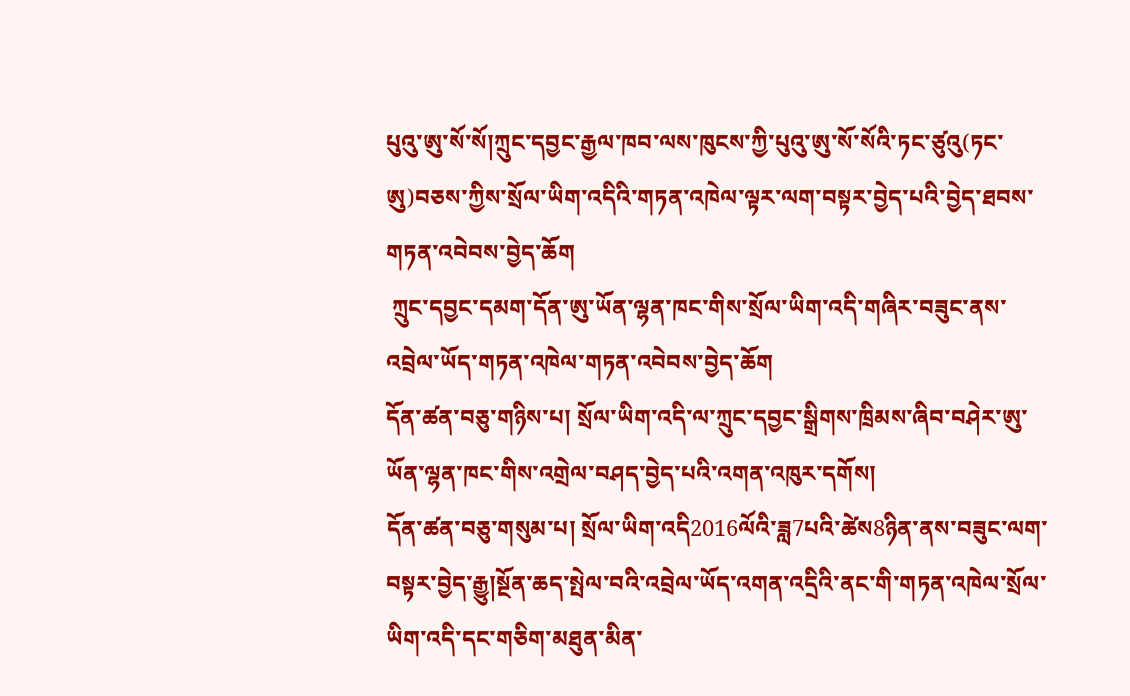པུའུ་ཨུ་སོ་སོ།ཀྲུང་དབྱང་རྒྱལ་ཁབ་ལས་ཁུངས་ཀྱི་པུའུ་ཨུ་སོ་སོའི་ཏང་ཙུའུ(ཏང་ཨུ)བཅས་ཀྱིས་སྲོལ་ཡིག་འདིའི་གཏན་འཁེལ་ལྟར་ལག་བསྟར་བྱེད་པའི་བྱེད་ཐབས་གཏན་འབེབས་བྱེད་ཆོག
 ཀྲུང་དབྱང་དམག་དོན་ཨུ་ཡོན་ལྷན་ཁང་གིས་སྲོལ་ཡིག་འདི་གཞིར་བཟུང་ནས་འབྲེལ་ཡོད་གཏན་འཁེལ་གཏན་འབེབས་བྱེད་ཆོག
དོན་ཚན་བཅུ་གཉིས་པ། སྲོལ་ཡིག་འདི་ལ་ཀྲུང་དབྱང་སྒྲིགས་ཁྲིམས་ཞིབ་བཤེར་ཨུ་ཡོན་ལྷན་ཁང་གིས་འགྲེལ་བཤད་བྱེད་པའི་འགན་འཁུར་དགོས།
དོན་ཚན་བཅུ་གསུམ་པ། སྲོལ་ཡིག་འདི2016ལོའི་ཟླ7པའི་ཚེས8ཉིན་ནས་བཟུང་ལག་བསྟར་བྱེད་རྒྱུ།སྔོན་ཆད་སྤེལ་བའི་འབྲེལ་ཡོད་འགན་འདྲིའི་ནང་གི་གཏན་འཁེལ་སྲོལ་ཡིག་འདི་དང་གཅིག་མཐུན་མིན་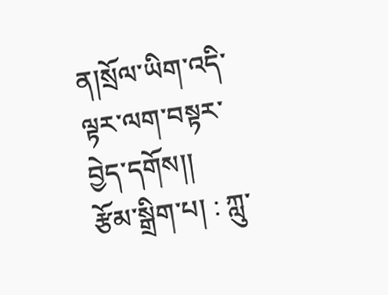ན།སྲོལ་ཡིག་འདི་ལྟར་ལག་བསྟར་བྱེད་དགོས།།
རྩོམ་སྒྲིག་པ། : ཀླུ་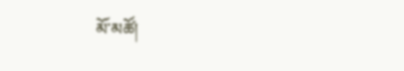མོ་མཚོ།